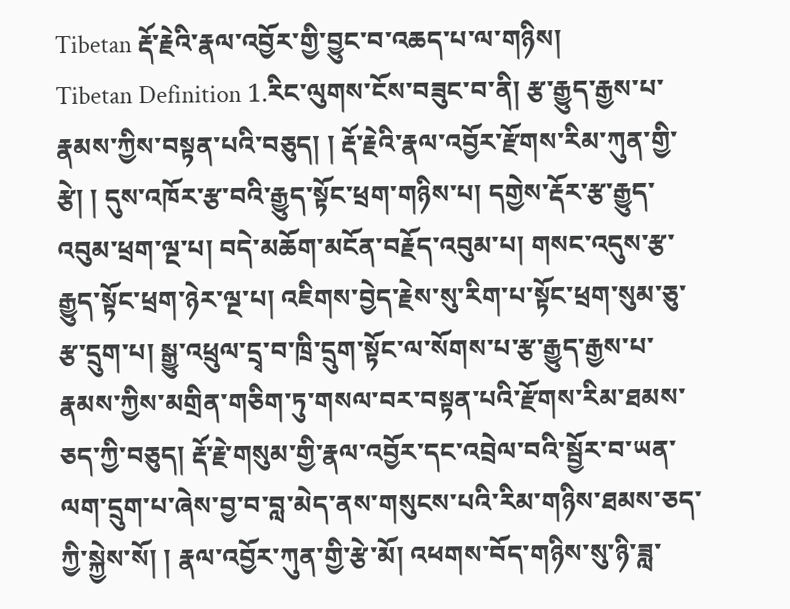Tibetan རྡོ་རྗེའི་རྣལ་འབྱོར་གྱི་བྱུང་བ་འཆད་པ་ལ་གཉིས།
Tibetan Definition 1.རིང་ལུགས་ངོས་བཟུང་བ་ནི། རྩ་རྒྱུད་རྒྱས་པ་རྣམས་ཀྱིས་བསྟན་པའི་བཅུད། ། རྡོ་རྗེའི་རྣལ་འབྱོར་རྫོགས་རིམ་ཀུན་གྱི་རྩེ། ། དུས་འཁོར་རྩ་བའི་རྒྱུད་སྟོང་ཕྲག་གཉིས་པ། དགྱེས་རྡོར་རྩ་རྒྱུད་འབུམ་ཕྲག་ལྔ་པ། བདེ་མཆོག་མངོན་བརྗོད་འབུམ་པ། གསང་འདུས་རྩ་རྒྱུད་སྟོང་ཕྲག་ཉེར་ལྔ་པ། འཇིགས་བྱེད་རྗེས་སུ་རིག་པ་སྟོང་ཕྲག་སུམ་ཅུ་རྩ་དྲུག་པ། སྒྱུ་འཕྲུལ་དྲྭ་བ་ཁྲི་དྲུག་སྟོང་ལ་སོགས་པ་རྩ་རྒྱུད་རྒྱས་པ་རྣམས་ཀྱིས་མགྲིན་གཅིག་ཏུ་གསལ་བར་བསྟན་པའི་རྫོགས་རིམ་ཐམས་ཅད་ཀྱི་བཅུད། རྡོ་རྗེ་གསུམ་གྱི་རྣལ་འབྱོར་དང་འབྲེལ་བའི་སྦྱོར་བ་ཡན་ལག་དྲུག་པ་ཞེས་བྱ་བ་བླ་མེད་ནས་གསུངས་པའི་རིམ་གཉིས་ཐམས་ཅད་ཀྱི་སྐྱེས་སོ། ། རྣལ་འབྱོར་ཀུན་གྱི་རྩེ་མོ། འཕགས་བོད་གཉིས་སུ་ཉི་ཟླ་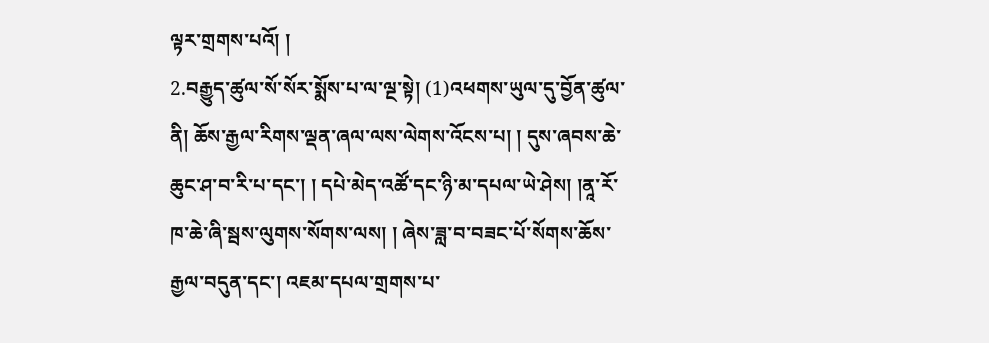ལྟར་གྲགས་པའོ། །
2.བརྒྱུད་ཚུལ་སོ་སོར་སྨོས་པ་ལ་ལྔ་སྟེ། (1)འཕགས་ཡུལ་དུ་བྱོན་ཚུལ་ནི། ཆོས་རྒྱལ་རིགས་ལྡན་ཞལ་ལས་ལེགས་འོངས་པ། ། དུས་ཞབས་ཆེ་ཆུང་ཤ་བ་རི་པ་དང་། ། དཔེ་མེད་འཚོ་དང་ཉི་མ་དཔལ་ཡེ་ཤེས། །ནཱ་རོ་ཁ་ཆེ་ཞི་སྦས་ལུགས་སོགས་ལས། ། ཞེས་ཟླ་བ་བཟང་པོ་སོགས་ཆོས་རྒྱལ་བདུན་དང་། འཇམ་དཔལ་གྲགས་པ་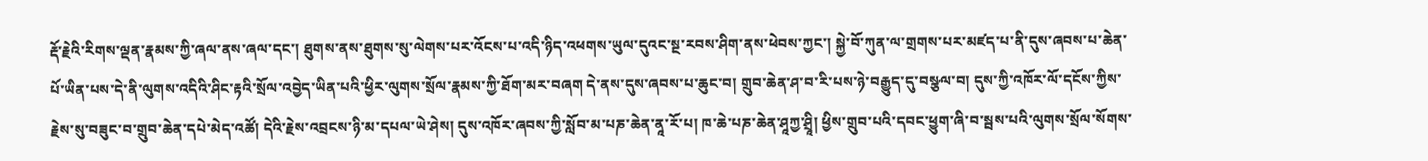རྡོ་རྗེའི་རིགས་ལྡན་རྣམས་ཀྱི་ཞལ་ནས་ཞལ་དང་། ཐུགས་ནས་ཐུགས་སུ་ལེགས་པར་འོངས་པ་འདི་ཉིད་འཕགས་ཡུལ་དུའང་སྔ་རབས་ཤིག་ནས་ཕེབས་ཀྱང་། སྐྱེ་བོ་ཀུན་ལ་གྲགས་པར་མཛད་པ་ནི་དུས་ཞབས་པ་ཆེན་པོ་ཡིན་པས་དེ་ནི་ལུགས་འདིའི་ཤིང་རྟའི་སྲོལ་འབྱེད་ཡིན་པའི་ཕྱིར་ལུགས་སྲོལ་རྣམས་ཀྱི་ཐོག་མར་བཞག དེ་ནས་དུས་ཞབས་པ་ཆུང་བ། གྲུབ་ཆེན་ཤ་བ་རི་པས་ཉེ་བརྒྱུད་དུ་བསྩལ་བ། དུས་ཀྱི་འཁོར་ལོ་དངོས་ཀྱིས་རྗེས་སུ་བཟུང་བ་གྲུབ་ཆེན་དཔེ་མེད་འཚོ། དེའི་རྗེས་འབྲངས་ཉི་མ་དཔལ་ཡེ་ཤེས། དུས་འཁོར་ཞབས་ཀྱི་སློབ་མ་པཎ་ཆེན་ནཱ་རོ་པ། ཁ་ཆེ་པཎ་ཆེན་ཤཱཀྱ་ཤྲཱི། ཕྱིས་གྲུབ་པའི་དབང་ཕྱུག་ཞི་བ་སྦས་པའི་ལུགས་སྲོལ་སོགས་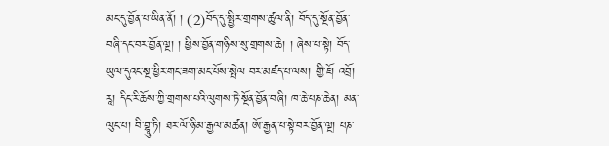མང་དུ་བྱོན་པ་ཡིན་ནོ། ། (2)བོད་དུ་སྤྱིར་གྲགས་ཚུལ་ནི། བོད་དུ་སྔོན་བྱོན་བཞི་དང་བར་བྱོན་ལྔ། ། ཕྱིས་བྱོན་གཉིས་སུ་གྲགས་ཆེ། ། ཞེས་པ་སྟེ། བོད་ཡུལ་དུའང་སྔ་ཕྱིར་གང་ཟག་མང་པོས་སྤེལ བར་མཛད་པ་ལས། གྱི་ཇོ། འབྲོ། རཱ། དིང་རི་ཆོས་ཀྱི་གྲགས་པའི་ལུགས་ཏེ་སྔོན་བྱོན་བཞི། ཁ་ཆེ་པཎ་ཆེན། མན་ལུང་པ། བི་བྷཱུ་ཏི། ཐར་ལོ་ཉི་མ་རྒྱལ་མཚན། ཨོ་རྒྱན་པ་སྟེ་བར་བྱོན་ལྔ། པཎ་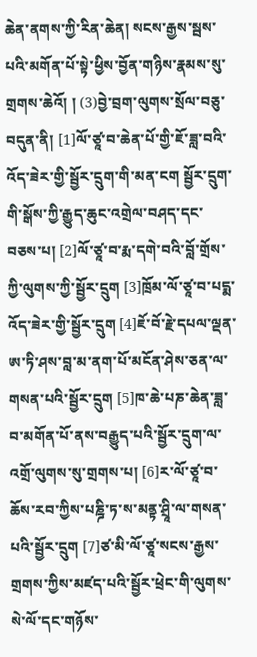ཆེན་ནགས་ཀྱི་རིན་ཆེན། སངས་རྒྱས་སྦས་པའི་མགོན་པོ་སྟེ་ཕྱིས་བྱོན་གཉིས་རྣམས་སུ་གྲགས་ཆེའོ། ། (3)བྱེ་བྲག་ལུགས་སྲོལ་བཅུ་བདུན་ནི། [1]ལོ་ཙཱ་བ་ཆེན་པོ་གྱི་ཇོ་ཟླ་བའི་འོད་ཟེར་གྱི་སྦྱོར་དྲུག་གི་མན་ངག སྦྱོར་དྲུག་གི་སྒོས་ཀྱི་རྒྱུད་ཆུང་འགྲེལ་བཤད་དང་བཅས་པ། [2]ལོ་ཙཱ་བ་རྨ་དགེ་བའི་བློ་གྲོས་ཀྱི་ལུགས་ཀྱི་སྦྱོར་དྲུག [3]ཁྲོམ་ལོ་ཙཱ་བ་པདྨ་འོད་ཟེར་གྱི་སྦྱོར་དྲུག [4]ཇོ་བོ་རྗེ་དཔལ་ལྡན་ཨ་ཏི་ཤས་བླ་མ་ནག་པོ་མངོན་ཤེས་ཅན་ལ་གསན་པའི་སྦྱོར་དྲུག [5]ཁ་ཆེ་པཎ་ཆེན་ཟླ་བ་མགོན་པོ་ནས་བརྒྱུད་པའི་སྦྱོར་དྲུག་ལ་འགྲོ་ལུགས་སུ་གྲགས་པ། [6]ར་ལོ་ཙཱ་བ་ཆོས་རབ་ཀྱིས་པཎྜི་ཏ་ས་མནྟ་ཤྲཱི་ལ་གསན་པའི་སྦྱོར་དྲུག [7]ཙ་མི་ལོ་ཙཱ་སངས་རྒྱས་གྲགས་ཀྱིས་མཛད་པའི་སྦྱོར་ཕྲེང་གི་ལུགས་སེ་ལོ་དང་གཉོས་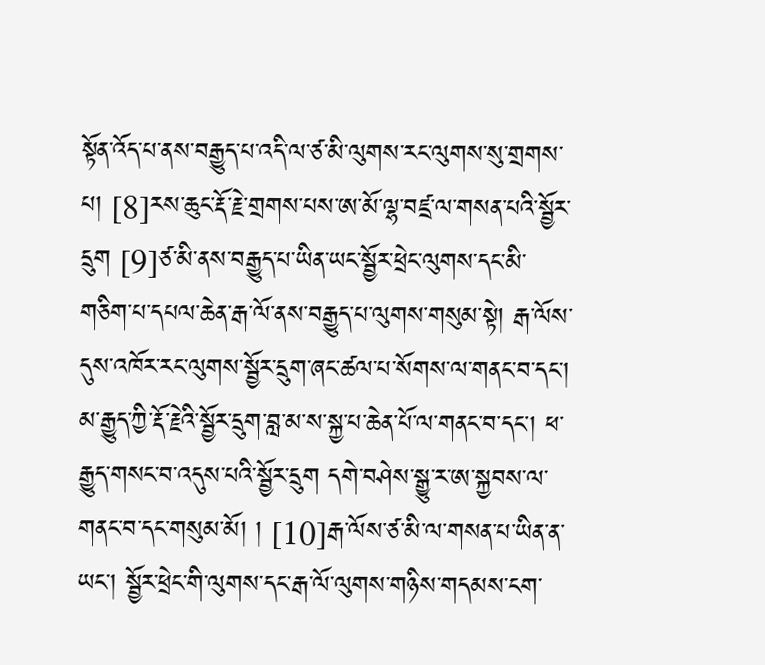སྟོན་འོད་པ་ནས་བརྒྱུད་པ་འདི་ལ་ཙ་མི་ལུགས་རང་ལུགས་སུ་གྲགས་པ། [8]རས་ཆུང་རྡོ་རྗེ་གྲགས་པས་ཨ་མོ་ལྷ་བཛྲ་ལ་གསན་པའི་སྦྱོར་དྲུག [9]ཙ་མི་ནས་བརྒྱུད་པ་ཡིན་ཡང་སྦྱོར་ཕྲེང་ལུགས་དང་མི་གཅིག་པ་དཔལ་ཆེན་རྒ་ལོ་ནས་བརྒྱུད་པ་ལུགས་གསུམ་སྟེ། རྒ་ལོས་དུས་འཁོར་རང་ལུགས་སྦྱོར་དྲུག་ཞང་ཚལ་པ་སོགས་ལ་གནང་བ་དང་། མ་རྒྱུད་ཀྱི་རྡོ་རྗེའི་སྦྱོར་དྲུག་བླ་མ་ས་སྐྱ་པ་ཆེན་པོ་ལ་གནང་བ་དང་། ཕ་རྒྱུད་གསང་བ་འདུས་པའི་སྦྱོར་དྲུག དགེ་བཤེས་སྒྱུ་ར་ཨ་སྐྱབས་ལ་གནང་བ་དང་གསུམ་མོ། ། [10]རྒ་ལོས་ཙ་མི་ལ་གསན་པ་ཡིན་ན་ཡང་། སྦྱོར་ཕྲེང་གི་ལུགས་དང་རྒ་ལོ་ལུགས་གཉིས་གདམས་ངག་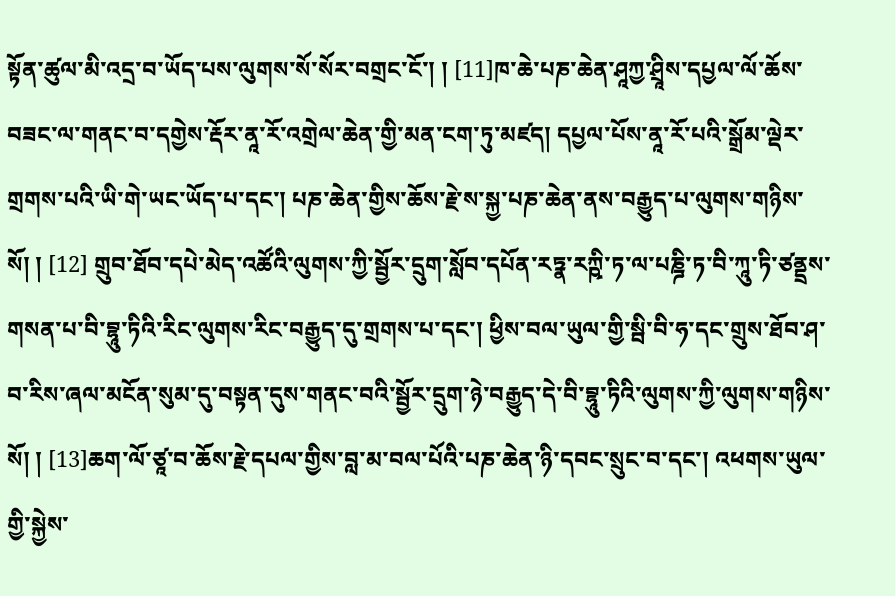སྟོན་ཚུལ་མི་འདྲ་བ་ཡོད་པས་ལུགས་སོ་སོར་བགྲང་ངོ་། ། [11]ཁ་ཆེ་པཎ་ཆེན་ཤཱཀྱ་ཤྲཱིས་དཔྱལ་ལོ་ཆོས་བཟང་ལ་གནང་བ་དགྱེས་རྡོར་ནཱ་རོ་འགྲེལ་ཆེན་གྱི་མན་ངག་ཏུ་མཛད། དཔྱལ་པོས་ནཱ་རོ་པའི་སྒྲོམ་ལྡེར་གྲགས་པའི་ཡི་གེ་ཡང་ཡོད་པ་དང་། པཎ་ཆེན་གྱིས་ཆོས་རྗེ་ས་སྐྱ་པཎ་ཆེན་ནས་བརྒྱུད་པ་ལུགས་གཉིས་སོ། ། [12] གྲུབ་ཐོབ་དཔེ་མེད་འཚོའི་ལུགས་ཀྱི་སྦྱོར་དྲུག་སློབ་དཔོན་རཏྣ་རཀྵི་ཏ་ལ་པཎྜི་ཏ་བི་ཀཱུ་ཏི་ཙནྡྲས་གསན་པ་བི་བྷཱུ་ཏིའི་རིང་ལུགས་རིང་བརྒྱུད་དུ་གྲགས་པ་དང་། ཕྱིས་བལ་ཡུལ་གྱི་སྦི་བི་ཧ་དང་གྲུས་ཐོབ་ཤ་བ་རིས་ཞལ་མངོན་སུམ་དུ་བསྟན་དུས་གནང་བའི་སྦྱོར་དྲུག་ཉེ་བརྒྱུད་དེ་བི་བྷཱུ་ཏིའི་ལུགས་ཀྱི་ལུགས་གཉིས་སོ། ། [13]ཆག་ལོ་ཙཱ་བ་ཆོས་རྗེ་དཔལ་གྱིས་བླ་མ་བལ་པོའི་པཎ་ཆེན་ཉི་དབང་སྲུང་བ་དང་། འཕགས་ཡུལ་གྱི་སྐྱེས་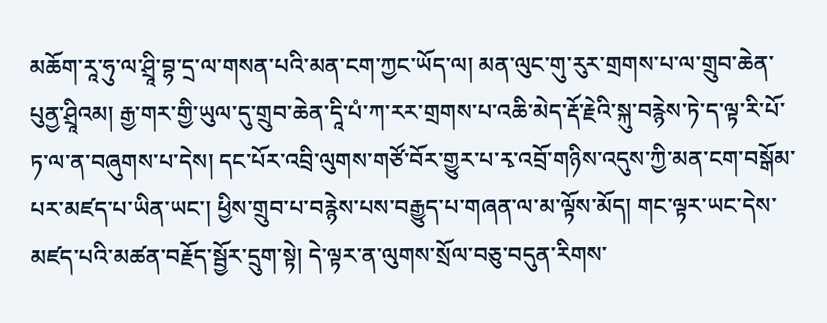མཆོག་རཱ་ཧུ་ལ་ཤྲཱི་བྷ་དྲ་ལ་གསན་པའི་མན་ངག་ཀྱང་ཡོད་ལ། མན་ལུང་གུ་རུར་གྲགས་པ་ལ་གྲུབ་ཆེན་པུནྱ་ཤྲཱིའམ། རྒྱ་གར་གྱི་ཡུལ་དུ་གྲུབ་ཆེན་དཱི་པཾ་ཀ་རར་གྲགས་པ་འཆི་མེད་རྡོ་རྗེའི་སྐུ་བརྙེས་ཏེ་ད་ལྟ་རི་པོ་ཏ་ལ་ན་བཞུགས་པ་དེས། དང་པོར་འབྲི་ལུགས་གཙོ་བོར་གྱུར་པ་རྭ་འབྲོ་གཉིས་འདུས་ཀྱི་མན་ངག་བསྒོམ་པར་མཛད་པ་ཡིན་ཡང་། ཕྱིས་གྲུབ་པ་བརྙེས་པས་བརྒྱུད་པ་གཞན་ལ་མ་ལྟོས་མོད། གང་ལྟར་ཡང་དེས་མཛད་པའི་མཚན་བརྗོད་སྦྱོར་དྲུག་སྟེ། དེ་ལྟར་ན་ལུགས་སྲོལ་བཅུ་བདུན་རིགས་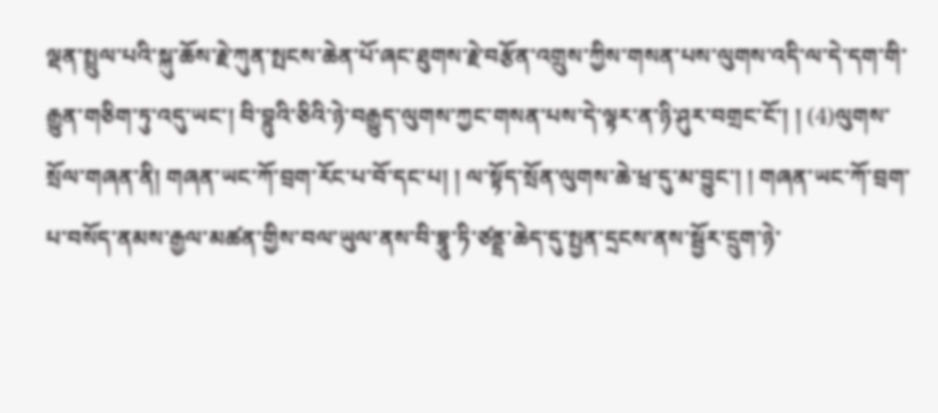ལྡན་སྤྲུལ་པའི་སྐུ་ཆོས་རྗེ་ཀུན་སྤངས་ཆེན་པོ་ཞང་ཐུགས་རྗེ་བརྩོན་འགྲུས་ཀྱིས་གསན་པས་ལུགས་འདི་ལ་དེ་དག་གི་རྒྱུན་གཅིག་ཏུ་འདུ་ཡང་། བི་བྷུའི་ཅིའི་ཉེ་བརྒྱུད་ལུགས་ཀྱང་གསན་པས་དེ་ལྟར་ན་ཉི་ཤུར་བགྲང་ངོ་། ། (4)ལུགས་སྲོལ་གཞན་ནི། གཞན་ཡང་ཀོ་བྲག་རོང་པ་བོ་དང་པ། ། ལ་སྟོད་སྲོན་ལུགས་ཆེ་ཕྲ་དུ་མ་བྱུང་། ། གཞན་ཡང་ཀོ་བྲག་པ་བསོད་ནམས་རྒྱལ་མཚན་གྱིས་བལ་ཡུལ་ནས་བི་བྷཱུ་ཏི་ཙནྡྲ་ཆེད་དུ་སྤྱན་དྲངས་ནས་སྦྱོར་དྲུག་ཉེ་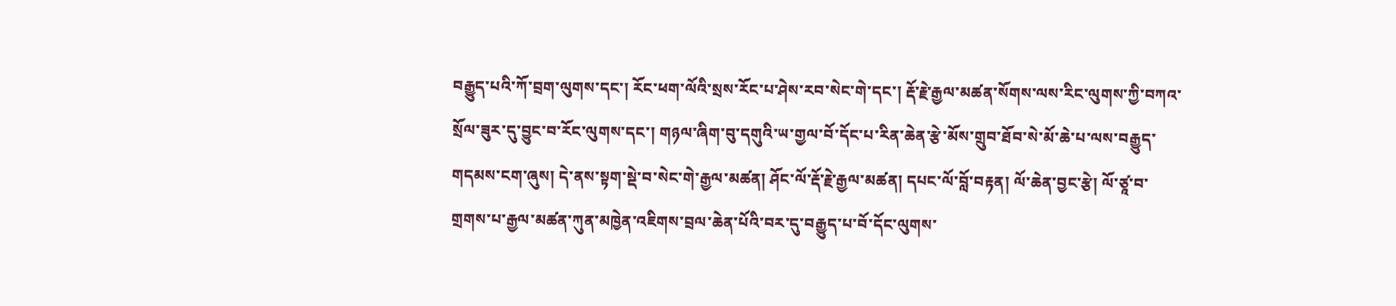བརྒྱུད་པའི་ཀོ་བྲག་ལུགས་དང་། རོང་ཕག་ལོའི་སྲས་རོང་པ་ཤེས་རབ་སེང་གེ་དང་། རྡོ་རྗེ་རྒྱལ་མཚན་སོགས་ལས་རིང་ལུགས་ཀྱི་བཀའ་སྲོལ་ཟུར་དུ་བྱུང་བ་རོང་ལུགས་དང་། གཉལ་ཞིག་བུ་དགུའི་ཡ་གྱལ་བོ་དོང་པ་རིན་ཆེན་རྩེ་མོས་གྲུབ་ཐོབ་སེ་མོ་ཆེ་པ་ལས་བརྒྱུད་གདམས་ངག་ཞུས། དེ་ནས་སྟག་སྡེ་བ་སེང་གེ་རྒྱལ་མཚན། ཤོང་ལོ་རྡོ་རྗེ་རྒྱལ་མཚན། དཔང་ལོ་བློ་བརྟན། ལོ་ཆེན་བྱང་རྩེ། ལོ་ཙཱ་བ་གྲགས་པ་རྒྱལ་མཚན་ཀུན་མཁྱེན་འཇིགས་བྲལ་ཆེན་པོའི་བར་དུ་བརྒྱུད་པ་བོ་དོང་ལུགས་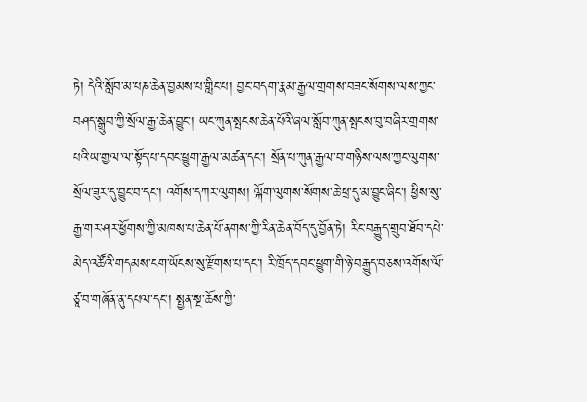ཏེ། དེའི་སློབ་མ་པཎ་ཆེན་བྱམས་པ་གླིང་པ། བྱང་བདག་རྣམ་རྒྱལ་གྲགས་བཟང་སོགས་ལས་ཀྱང་བཤད་སྒྲུབ་ཀྱི་སྲོལ་རྒྱ་ཆེན་བྱུང་། ཡང་ཀུན་སྤངས་ཆེན་པོའི་ཞལ་སློབ་ཀུན་སྤངས་བུ་བཞིར་གྲགས་པའི་ཡ་གྱལ་ལ་སྟོད་པ་དབང་ཕྱུག་རྒྱལ་མཚན་དང་། སྲོན་པ་ཀུན་རྒྱལ་བ་གཉིས་ལས་ཀྱང་ལུགས་སྲོལ་ཟུར་དུ་བྱུང་བ་དང་། འགོས་དཀར་ལུགས། ལྐོག་ལུགས་སོགས་ཆེ་ཕྲ་དུ་མ་བྱུང་ཞིང་། ཕྱིས་སུ་རྒྱ་གར་ཤར་ཕྱོགས་ཀྱི་མཁས་པ་ཆེན་པོ་ནགས་ཀྱི་རིན་ཆེན་བོད་དུ་བྱོན་ཏེ། རིང་བརྒྱུད་གྲུབ་ཐོབ་དཔེ་མེད་འཚོའི་གདམས་ངག་ཡོངས་སུ་རྫོགས་པ་དང་། རི་ཁྲོད་དབང་ཕྱུག་གི་ཉེ་བརྒྱུད་བཅས་འགོས་ལོ་ཙཱ་བ་གཞོན་ནུ་དཔལ་དང་། སྤྱན་སྔ་ཆོས་ཀྱི་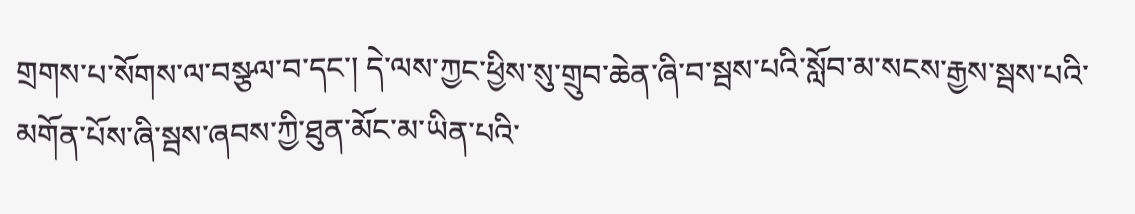གྲགས་པ་སོགས་ལ་བསྩལ་བ་དང་། དེ་ལས་ཀྱང་ཕྱིས་སུ་གྲུབ་ཆེན་ཞི་བ་སྦས་པའི་སློབ་མ་སངས་རྒྱས་སྦས་པའི་མགོན་པོས་ཞི་སྦས་ཞབས་ཀྱི་ཐུན་མོང་མ་ཡིན་པའི་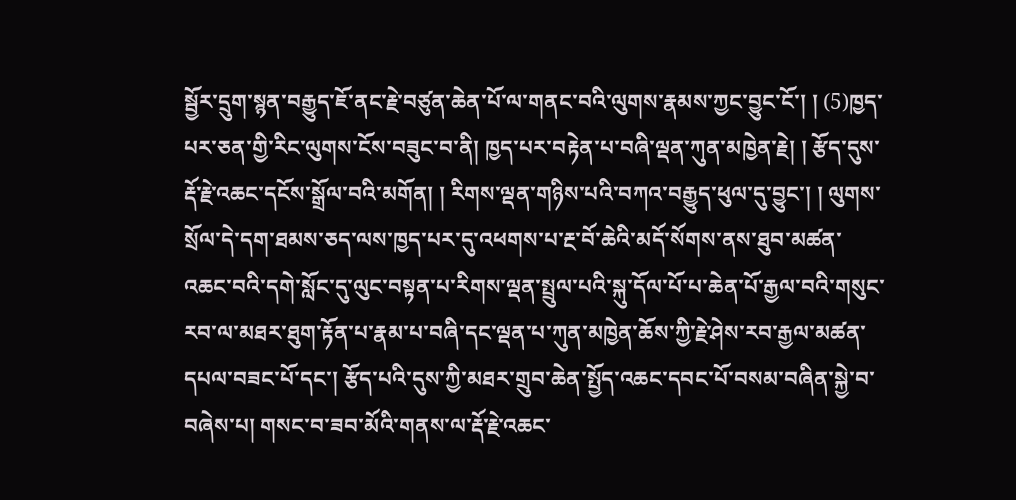སྦྱོར་དྲུག་སྙན་བརྒྱུད་ཇོ་ནང་རྗེ་བཙུན་ཆེན་པོ་ལ་གནང་བའི་ལུགས་རྣམས་ཀྱང་བྱུང་ངོ་། ། (5)ཁྱད་པར་ཅན་གྱི་རིང་ལུགས་ངོས་བཟུང་བ་ནི། ཁྱད་པར་བརྟེན་པ་བཞི་ལྡན་ཀུན་མཁྱེན་རྗེ། ། རྩོད་དུས་རྡོ་རྗེ་འཆང་དངོས་སྒྲོལ་བའི་མགོན། ། རིགས་ལྡན་གཉིས་པའི་བཀའ་བརྒྱུད་ཕུལ་དུ་བྱུང་། ། ལུགས་སྲོལ་དེ་དག་ཐམས་ཅད་ལས་ཁྱད་པར་དུ་འཕགས་པ་རྔ་བོ་ཆེའི་མདོ་སོགས་ནས་ཐུབ་མཚན་འཆང་བའི་དགེ་སློང་དུ་ལུང་བསྟན་པ་རིགས་ལྡན་སྤྲུལ་པའི་སྐུ་དོལ་པོ་པ་ཆེན་པོ་རྒྱལ་བའི་གསུང་རབ་ལ་མཐར་ཐུག་རྟོན་པ་རྣམ་པ་བཞི་དང་ལྡན་པ་ཀུན་མཁྱེན་ཆོས་ཀྱི་རྗེ་ཤེས་རབ་རྒྱལ་མཚན་དཔལ་བཟང་པོ་དང་། རྩོད་པའི་དུས་ཀྱི་མཐར་གྲུབ་ཆེན་སྤྱོད་འཆང་དབང་པོ་བསམ་བཞིན་སྐྱེ་བ་བཞེས་པ། གསང་བ་ཟབ་མོའི་གནས་ལ་རྡོ་རྗེ་འཆང་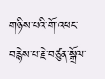གཉིས་པའི་གོ་འཕང་བརྙེས་པ་རྗེ་བཙུན་སྒྲོལ་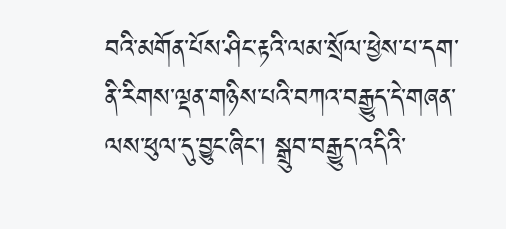བའི་མགོན་པོས་ཤིང་རྟའི་ལམ་སྲོལ་ཕྱེས་པ་དག་ནི་རིགས་ལྡན་གཉིས་པའི་བཀའ་བརྒྱུད་དེ་གཞན་ལས་ཕུལ་དུ་བྱུང་ཞིང་། སྒྲུབ་བརྒྱུད་འདིའི་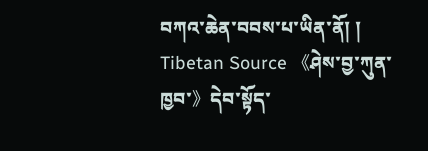བཀའ་ཆེན་བབས་པ་ཡིན་ནོ། །
Tibetan Source 《ཤེས་བྱ་ཀུན་ཁྱབ་》དེབ་སྟོད་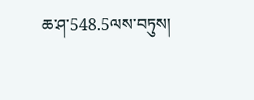ཆ་ཤ་548.5ལས་བཏུས།